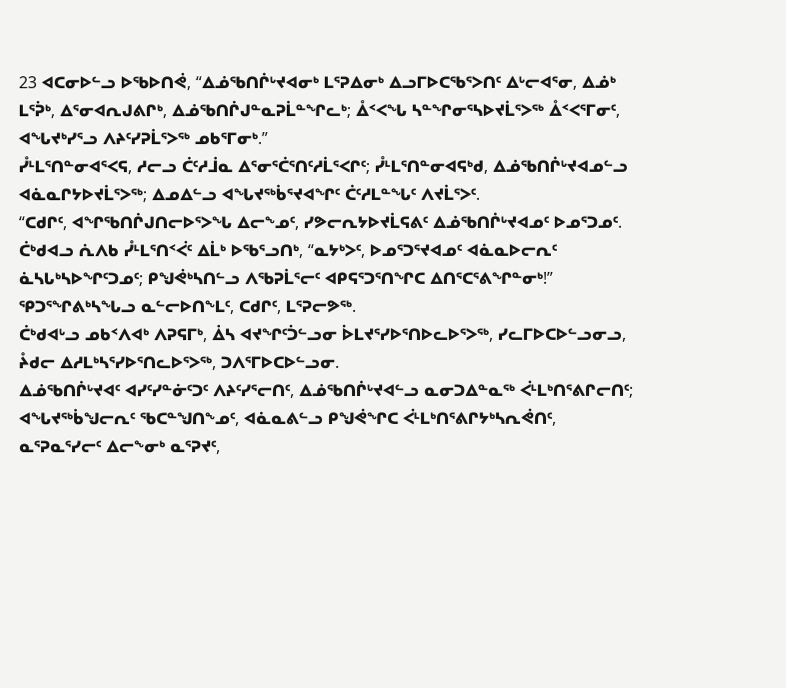23 ᐊᑕᓂᐅᓪᓗ ᐅᖃᐅᑎᕚ, “ᐃᓅᖃᑎᒌᒡᔪᐊᓂᒃ ᒪᕐᕈᐃᓂᒃ ᐃᓗᒥᐅᑕᖃᕐᐳᑎᑦ ᐃᒡᓕᐊᕐᓂ, ᐃᓅᒃ ᒪᕐᕉᒃ, ᐃᕐᓂᐊᕆᒍᕕᒋᒃ, ᐃᓅᖃᑎᒌᒍᓐᓇᕈᒫᓐᖏᓚᒃ; ᐂᑉᐸᖓ ᓴᓐᖏᓂᕐᓴᐅᔪᒫᕐᐳᖅ ᐂᑉᐸᕐᒥᓂᑦ, ᐊᖓᔪᒃᓯᕐᓗ ᐱᔨᑦᓯᕈᒫᕐᐳᖅ ᓄᑲᕐᒥᓂᒃ.”
ᓮᒻᒪᕐᑎᓐᓂᐊᕐᐸᕋ, ᓱᓕᓗ ᑖᑦᓱᒨᓇ ᐃᕐᓂᕐᑖᕐᑎᑦᓱᒫᕐᐸᒋᑦ; ᓮᒻᒪᕐᑎᓐᓂᐊᕋᒃᑯ, ᐃᓅᖃᑎᒌᒡᔪᐊᓄᓪᓗ ᐊᓈᓇᒋᔭᐅᔪᒫᕐᐳᖅ; ᐃᓄᐃᓪᓗ ᐊᖓᔪᖅᑳᕐᔪᐊᖏᑦ ᑖᑦᓱᒪᓐᖓᑦ ᐱᔪᒫᕐᐳᑦ.
“ᑕᑯᒋᑦ, ᐊᖏᖃᑎᒌᒍᑎᓕᐅᕐᐳᖓ ᐃᓕᖕᓄᑦ, ᓯᕗᓕᕆᔭᐅᔪᒫᕋᕕᑦ ᐃᓅᖃᑎᒌᒡᔪᐊᓄᑦ ᐅᓄᕐᑐᓄᑦ.
ᑖᒃᑯᐊᓗ ᕇᐱᑲ ᓮᒻᒪᕐᑎᑉᐹᑦ ᐃᒫᒃ ᐅᖃᕐᓗᑎᒃ, “ᓇᔭᒃᐳᑦ, ᐅᓄᕐᑐᕐᔪᐊᓄᑦ ᐊᓈᓇᐅᓕᕆᑦ ᓈᓴᒐᒃᓴᐅᖏᑦᑐᓄᑦ; ᑭᖑᕚᒃᓴᑎᓪᓗ ᐱᖃᕈᒫᕐᓕᑦ ᐊᑭᕋᕐᑐᕐᑎᖏᑕ ᐃᑎᕐᑕᕐᕕᖏᓐᓂᒃ!”
ᕿᑐᕐᖏᕕᒃᓴᖓᓗ ᓇᓪᓕᐅᑎᖕᒪᑦ, ᑕᑯᒋᑦ, ᒪᕐᕈᓕᕗᖅ.
ᑖᒃᑯᐊᒡᓗ ᓄᑲᑉᐱᐊᒃ ᐱᕈᕋᒥᒃ, ᐄᓴ ᐊᔪᖏᑦᑑᓪᓗᓂ ᐆᒪᔪᕐᓯᐅᕐᑎᐅᓚᐅᕐᐳᖅ, ᓯᓚᒥᐅᑕᐅᓪᓗᓂᓗ, ᔧᑯᓕ ᐃᓱᒪᒃᓴᕐᓯᐅᕐᑎᓚᐅᕐᐳᖅ, ᑐᐱᕐᒥᐅᑕᐅᓪᓗᓂ.
ᐃᓅᖃᑎᒌᒡᔪᐊᑦ ᐊᓯᑦᓯᓐᓃᑦᑐᑦ ᐱᔨᑦᓯᕐᓕᑎᑦ, ᐃᓅᖃᑎᒌᒡᔪᐊᓪᓗ ᓇᓂᑐᐃᓐᓇᖅ ᐹᒻᒪᒃᑎᕐᕕᒋᓕᑎᑦ; ᐊᖓᔪᖅᑳᖑᓕᕆᑦ ᖃᑕᓐᖑᑎᖕᓄᑦ, ᐊᓈᓇᕕᓪᓗ ᑭᖑᕚᖏᑕ ᐹᒻᒪᒃᑎᕐᕕᒋᔭᒃᓴᕆᕚᑎᑦ, ᓇᕐᕈᓇᕐᓯᓕᑦ ᐃᓕᖕᓂᒃ ᓇᕐᕈᔪᑦ,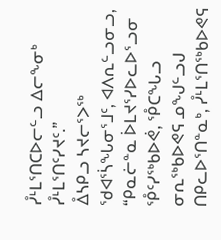ᓮᒻᒪᕐᑎᑕᐅᓕᓪᓗ ᐃᓕᖕᓂᒃ ᓮᒻᒪᕐᑎᑦᓯᔪᑦ.”
ᐂᓴᑭᓗ ᓴᔪᓕᕐᐳᖅ ᖁᐊᕐᓵᖓᓂᕐᒧᑦ, ᐊᐱᕆᓪᓗᓂᓗ, “ᑭᓇᓖᓐᓇ ᐆᒪᔪᕐᓯᐅᓚᐅᕐᓗᓂ ᕾᑦᓯᖅᑲᐅᕚ, ᕾᑕᖓᓗ ᓂᕆᖅᑲᐅᕙᕋ ᓄᖑᓪᓗᒍ ᑎᑭᓚᐅᕐᑎᓐᓇᒃ, ᓮᒻᒪᕐᑎᖅᑲᐅᕙᕋ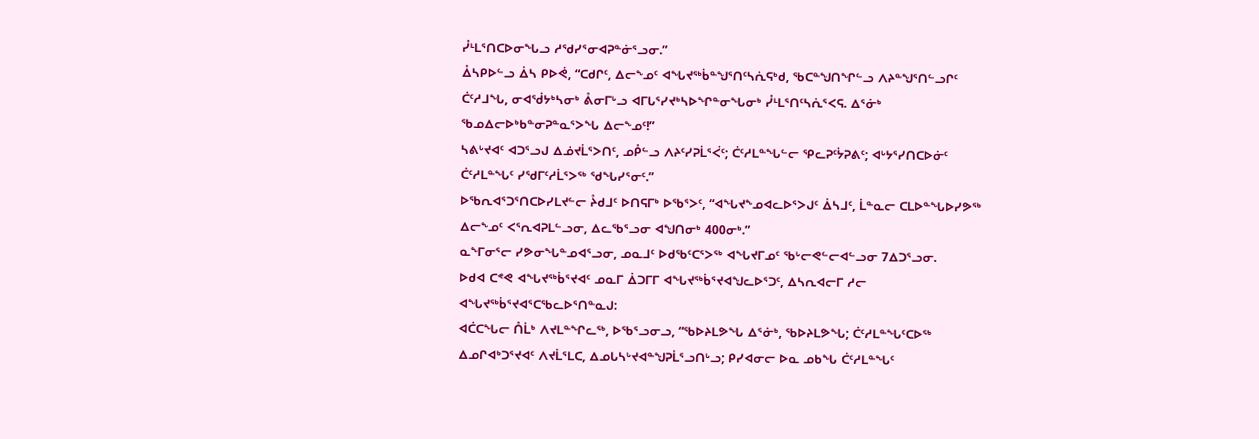ᓮᒻᒪᕐᑎᑕᐅᓂᖓᓗ ᓱᖁᓯᕐᓂᐊᕈᓐᓃᕐᓗᓂ.”
ᐂᓴᑭᐅᓪᓗ ᐄᓴ ᑭᐅᕚ, “ᑕᑯᒋᑦ, ᐃᓕᖕᓄᑦ ᐊᖓᔪᖅᑳᓐᖑᕐᑎᑦᓴᕇᕋᒃᑯ, ᖃᑕᓐᖑᑎᖏᓪᓗ ᐱᔨᓐᖑᕐᑎᓪᓗᒋᑦ ᑖᑦᓱᒧᖓ, ᓂᐊᖂᔭᒃᓴᓂᒃ ᕔᓂᒥᒡᓗ ᐊᒥᒐᕐᓯᔪᒃᓴᐅᖏᓐᓂᖓᓂᒃ ᓮᒻᒪᕐᑎᑦᓴᕇᕐᐸᕋ. ᐃᕐᓃᒃ ᖃᓄᐃᓕᐅᒃᑲᓐᓂᕈᓐᓇᕐᐳᖓ ᐃᓕᖕᓄᑦ!”
ᓴᕕᒡᔪᐊᑦ ᐊᑐᕐᓗᒍ ᐃᓅᔪᒫᕐᐳᑎᑦ, ᓄᑬᓪᓗ ᐱᔨᑦᓯᕈᒫᕐᐹᑦ; ᑖᑦᓱᒪᓐᖓᓪᓕ ᕿᓚᕈᑦᔮᕈᕕᑦ; ᐊᒡᔭᕐᓯᑎᑕᐅᓃᑦ ᑖᑦᓱᒪᓐᖓᑦ ᓯᖁᒥᑦᓱᒫᕐᐳᖅ ᖁᖓᓯᕐᓂᑦ.”
ᐅᖃᕆᐊᕐᑐᕐᑎᑕᐅᓯᒪᔪᓪᓕ ᔧᑯᒧᑦ ᐅᑎᕋᒥᒃ ᐅᖃᕐᐳᑦ, “ᐊᖓᔪᖕᓄᐊᓚᐅᕐᐳᒍᑦ ᐄᓴᒧᑦ, ᒫᓐᓇᓕ ᑕᒪᐅᓐᖓᐅᓯᕗᖅ ᐃᓕᖕᓄᑦ ᐸᕐᕆᐊᕈᒪᓪᓗᓂ, ᐃᓚᖃᕐᓗᓂ ᐊᖑᑎᓂᒃ 400ᓂᒃ.”
ᓇᖕᒥᓂᕐᓕ ᓯᕗᓂᖓᓐᓄᐊᕐᓗᓂ, ᓄᓇᒧᑦ ᐅᑯᖃᑦᑕᕐᐳᖅ ᐊᖓᔪᒥᓄᑦ ᖃᒡᓕᕙᓪᓕᐊᓪᓗᓂ 7ᐃᑐᕐᓗᓂ.
ᐅᑯᐊ ᑕᕝᕙ ᐊᖓᔪᖅᑳᕐᔪᐊᑦ ᓄᓇᒥ ᐄᑐᒥᒥ ᐊᖓᔪᖅᑳᕐᔪᐊᖑᓚᐅᕐᑐᑦ, ᐃᓴᕆᐊᓕᒥ ᓱᓕ ᐊᖓᔪᖅᑳᕐᔪᐊᕐᑕᖃᓚᐅᕐᑎᓐᓇᒍ:
ᐊᑖᑕᖓᓕ ᑍᒫᒃ ᐱᔪᒪᓐᖏᓚᖅ, ᐅᖃᕐᓗᓂᓗ, “ᖃᐅᔨᒪᕗᖓ ᐃᕐᓃᒃ, ᖃᐅᔨᒪᕗᖓ; ᑖᑦᓱᒪᓐᖓᑦᑕᐅᖅ ᐃᓄᒋᐊᒃᑐᕐᔪᐊᑦ ᐱᔪᒫᕐᒪᑕ, ᐃᓄᒐᓴᒡᔪᐊᓐᖑᕈᒫᕐᓗᑎᒡᓗ; ᑭᓯᐊᓂᓕ ᐅᓇ ᓄᑲᖓ ᑖᑦᓱᒪᓐᖓᑦ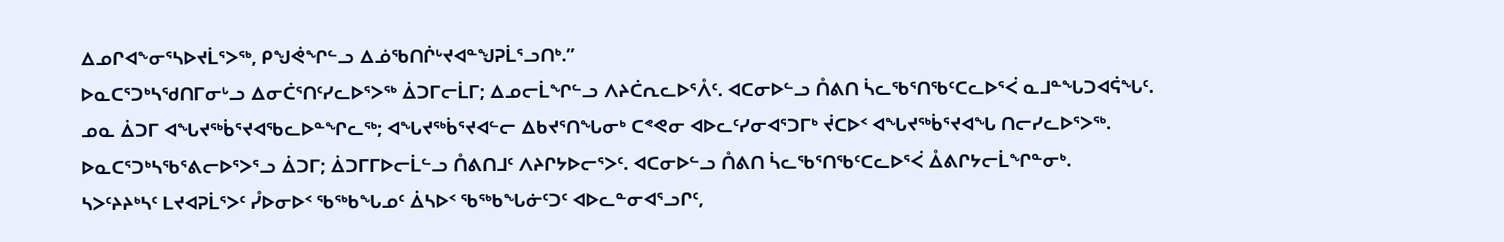ᐃᓄᒋᐊᖕᓂᕐᓴᐅᔪᒫᕐᐳᖅ, ᑭᖑᕚᖏᓪᓗ ᐃᓅᖃᑎᒌᒡᔪᐊᓐᖑᕈᒫᕐᓗᑎᒃ.”
ᐅᓇᑕᕐᑐᒃᓴᖁᑎᒥᓂᒡᓗ ᐃᓂᑖᕐᑎᑦᓯᓚᐅᕐᐳᖅ ᐄᑐᒥᓕᒫᒥ; ᐃᓄᓕᒫᖏᓪᓗ ᐱᔨᑖᕆᓚᐅᕐᐰᑦ. ᐊᑕᓂᐅᓪᓗ ᑍᕕᑎ ᓵᓚᖃᕐᑎᖃᑦᑕᓚᐅᕐᐹ ᓇᒧᓐᖓᑐᐊᕌᖓᑦ.
ᓄᓇ ᐄᑐᒥ ᐊᖓᔪᖅᑳᕐᔪᐊᖃᓚᐅᓐᖏᓚᖅ; ᐊᖓᔪᖅᑳᕐᔪᐊᓪᓕ ᐃᑲᔪᕐᑎᖓᓂᒃ ᑕᕝᕙᓂ ᐊᐅᓚᑦᓯᓂᐊᕐᑐᒥᒃ ᔫᑕᐅᑉ ᐊᖓᔪᖅᑳᕐᔪᐊᖓ ᑎᓕᓯᓚᐅᕐᐳᖅ.
ᐅᓇᑕᕐᑐᒃᓴᖃᕐᕕᓕᐅᕐᐳᕐᓗ ᐄᑐᒥ; ᐄᑐᒥᒥᐅᓕᒫᓪᓗ ᑍᕕᑎᒧᑦ ᐱᔨᒋᔭᐅᓕᕐᐳᑦ. ᐊᑕᓂᐅᓪᓗ ᑍᕕᑎ ᓵᓚᖃᕐᑎᖃᑦᑕᓚᐅᕐᐹ ᐂᕕᒋᔭᓕᒫᖏᓐᓂᒃ.
ᓴᐳᑦᔨᔨᒃᓴᑦ ᒪᔪᐊᕈᒫᕐᐳᑦ ᓮᐅᓂᐅᑉ ᖃᖅᑲᖓᓄᑦ ᐄᓴᐅᑉ ᖃᖅᑲᖓᓃᑦᑐᑦ ᐊᐅᓚᓐᓂᐊᕐᓗᒋᑦ,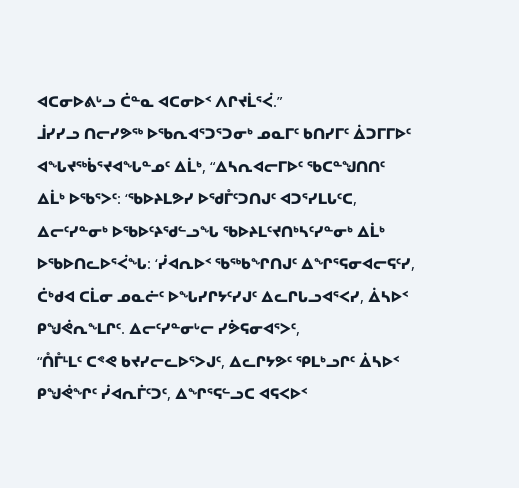ᐊᑕᓂᐅᕕᒡᓗ ᑖᓐᓇ ᐊᑕᓂᐅᑉ ᐱᒋᔪᒫᕐᐹ.”
ᒨᓯᓯᓗ ᑎᓕᓯᕗᖅ ᐅᖃᕆᐊᕐᑐᕐᑐᓂᒃ ᓄᓇᒥᑦ ᑲᑎᓯᒥᑦ ᐄᑐᒥᒥᐅᑦ ᐊᖓᔪᖅᑳᕐᔪᐊᖓᓐᓄᑦ ᐃᒫᒃ, “ᐃᓴᕆᐊᓕᒥᐅᑦ ᖃᑕᓐᖑᑎᑎᑦ ᐃᒫᒃ ᐅᖃᕐᐳᑦ: ‘ᖃᐅᔨᒪᕗᓯ ᐅᖁᒤᑦᑐᑎᒍᑦ ᐊᑐᕐᓯᒪᒐᑦᑕ,
ᐃᓕᑦᓯᓐᓂᒃ ᐅᖃᐅᑦᔨᖁᓪᓗᖓ ᖃᐅᔨᒪᑦᔪᑎᒃᓴᑦᓯᓐᓂᒃ ᐃᒫᒃ ᐅᖃᐅᑎᓚᐅᕐᐹᖓ: ‘ᓰᐊᕆᐅᑉ ᖃᖅᑲᖏᑎᒍᑦ ᐃᖏᕐᕋᓂᐊᓕᕋᑦᓯ, ᑖᒃᑯᐊ ᑕᒫᓂ ᓄᓇᓖᑦ ᐅᖓᓯᒋᔭᑦᓯᒍᑦ ᐃᓚᒋᒐᓗᐊᕐᐸᓯ, ᐄᓴᐅᑉ ᑭᖑᕚᕆᖕᒪᒋᑦ. ᐃᓕᑦᓯᓐᓂᒡᓕ ᓯᕘᕋᓂᐊᕐᐳᑦ,
“ᑍᒤᒻᒪᑦ ᑕᕝᕙ ᑲᔪᓯᓕᓚᐅᕐᐳᒍᑦ, ᐃᓚᒋᔭᕗᑦ ᕿᒪᒃᓗᒋᑦ ᐄᓴᐅᑉ ᑭᖑᕚᖏᑦ ᓰᐊᕆᒦᑦᑐᑦ, ᐃᖏᕐᕋᓪᓗᑕ ᐊᕋᐸᐅᑉ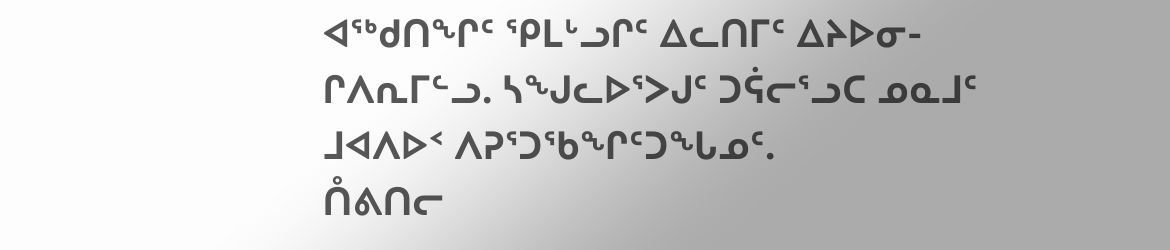ᐊᖅᑯᑎᖏᑦ ᕿᒪᒡᓗᒋᑦ ᐃᓚᑎᒥᑦ ᐃᔨᐅᓂ-ᒋᐱᕆᒥᓪᓗ. ᓴᖑᓚᐅᕐᐳᒍᑦ ᑐᕌᓕᕐᓗᑕ ᓄᓇᒧᑦ ᒧᐊᐱᐅᑉ ᐱᕈᕐᑐᖃᖏᑦᑐᖓᓄᑦ.
ᑍᕕᑎᓕ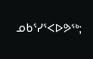ᓄᑲᕐᓯᕐᐸᐅᕗᖅ;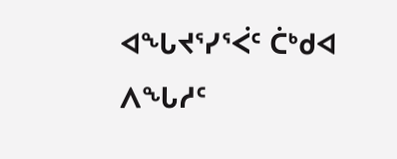ᐊᖓᔪᕐᓯᕐᐹᑦ ᑖᒃᑯᐊ ᐱᖓᓱᑦ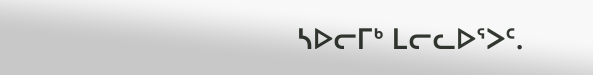ᓴᐅᓕᒥᒃ ᒪᓕᓚᐅᕐᐳᑦ.